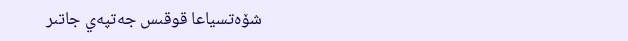شۆەتسياعا قوقىس جەتپەي جاتىر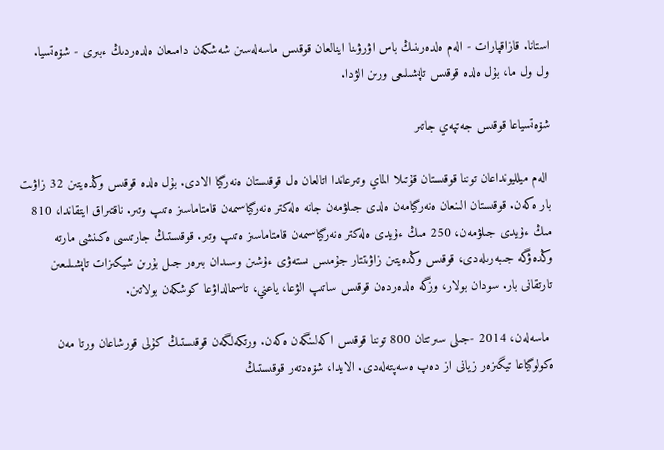استانا. قازاقپارات - الەم ەلدەرىنىڭ باس اۋرۋىنا اينالعان قوقىس ماسەلەسىن شەشكەن دامىعان ەلدەردىڭ ءبىرى - شۆەتسيا. ول ول ما، بۇل ەلدە قوقىس تاپشىلىعى ورىن الۋدا.

شۆەتسياعا قوقىس جەتپەي جاتىر

 الەم ميلليونداعان توننا قوقىستان قۇتىلا الماي وتىرعاندا اتالعان ەل قوقىستان ەنەرگيا الادى. بۇل ەلدە قوقىس وڭدەيتىن 32 زاۋىت بار ەكەن. قوقىستان الىنعان ەنەرگيامەن ەلدى جىلۋمەن جانە ەلەكتر ەنەرگياسىمەن قامتاماسىز ەتىپ وتىر. ناقتىراق ايتقاندا، 810 مىڭ ءۇيدى جىلۋمەن، 250 مىڭ ءۇيدى ەلەكتر ەنەرگياسىمەن قامتاماسىز ەتىپ وتىر. قوقىستىڭ جارتىسى ەكىنشى مارتە وڭدەۋگە جىبەرىلەدى، قوقىس وڭدەيتىن زاۋىتتار جۇمىس ىستەۋى ءۇشىن وسىدان بىرەر جىل بۇرىن شيكىزات تاپشىلىعىن تارتقانى بار. سودان بولار، وزگە ەلدەردەن قوقىس ساتىپ الۋعا، ياعني، تاسىمالداۋعا كوشكەن بولاتىن.

 ماسەلەن، 2014 -جىلى سىرتتان 800 توننا قوقىس اكەلىنگەن ەكەن. ورتكەلگەن قوقىستىڭ كۇلى قورشاعان ورتا مەن ەكولوگياعا تيگىزەر زيانى از دەپ ەسەپتەلەدى. الايدا، شۆەدتەر قوقىستىڭ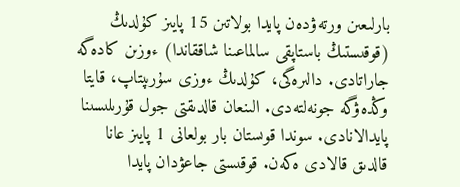بارلىعىن ورتەۋدەن پايدا بولاتىن 15 پايىز كۇلدىڭ (قوقىستىڭ باستاپقى سالماعىنا شاققاندا) ءوزىن كادەگە جاراتادى. دالىرەگى، كۇلدىڭ ءوزى سۇرىپتاپ، قايتا وڭدەۋگە جونەلتەدى. الىنعان قالدىقتى جول قۇرىلىسىنا پايدالانادى. سوندا قوىستان بار بولعانى 1 پايىز عانا قالدىق قالادى ەكەن. قوقىستى جاعۋدان پايدا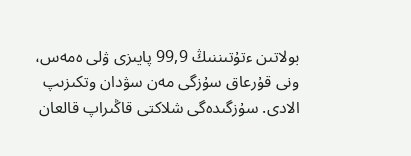بولاتىن ءتۇتىننىڭ 99,9 پايىزى ۋلى ەمەس، ونى قۇرعاق سۇزگى مەن سۋدان وتكىزىپ الادى. سۇزگىدەگى شلاكتى قاڭىراپ قالعان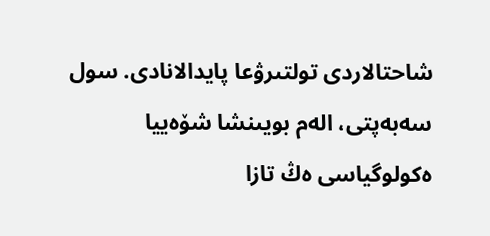شاحتالاردى تولتىرۋعا پايدالانادى. سول سەبەپتى، الەم بويىنشا شۆەييا ەكولوگياسى ەڭ تازا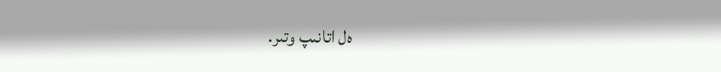ەل اتانىپ وتىر.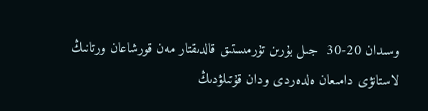وسىدان 20-30  جىل بۇرىن تۇرمىستىق قالدىقتار مەن قورشاعان ورتانىڭ لاستانۋى دامىعان ەلدەردى ودان قۇتىلۋدىڭ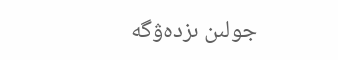جولىن ىزدەۋگە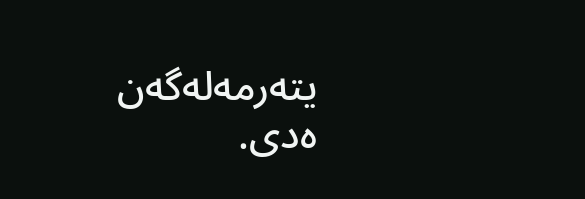يتەرمەلەگەن ەدى.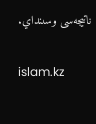ناتيجەسى وسىنداي.

islam.kz